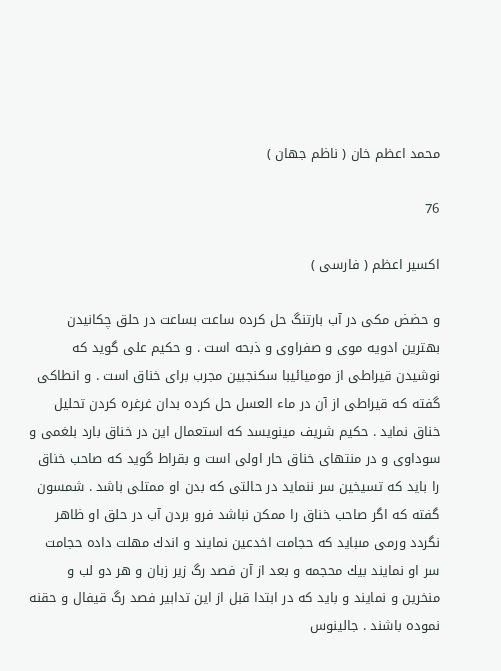محمد اعظم خان ( ناظم جهان )

76

اكسير اعظم ( فارسى )

و حضض مكى در آب بارتنگ حل كرده ساعت بساعت در حلق چكانيدن بهترين ادويه موى و صفراوى و ذبحه است . و حكيم على گويد كه نوشيدن قيراطى از موميائيبا سكنجبين مجرب براى خناق است . و انطاكى گفته كه قيراطى از آن در ماء العسل حل كرده بدان غرغره كردن تحليل خناق نمايد . حكيم شريف مينويسد كه استعمال اين در خناق بارد بلغمى و سوداوى و در منتهاى خناق حار اولى است و بقراط گويد كه صاحب خناق را بايد كه تسيخين سر ننمايد در حالتى كه بدن او ممتلى باشد . شمسون گفته كه اگر صاحب خناق را ممكن نباشد فرو بردن آب در حلق او ظاهر نگردد ورمى مىبايد كه حجامت اخدعين نمايند و اندك مهلت داده حجامت سر او نمايند بيك محجمه و بعد از آن فصد رگ زير زبان و هر دو لب و منخرين و نمايند و بايد كه در ابتدا قبل از اين تدابير فصد رگ قيفال و حقنه نموده باشند . جالينوس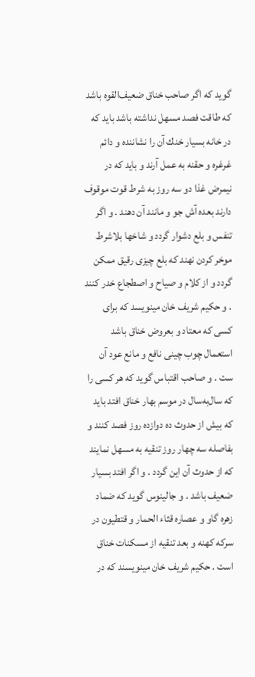گويد كه اگر صاحب خناق ضعيف‌القوه باشد كه طاقت فصد مسهل نداشته باشد بايد كه در خانه بسيار خنك آن را نشاننده و دائم غرغره و حقنه به عمل آرند و بايد كه در نيمرض غذا دو سه روز به شرط قوت موقوف دارند بعده آش جو و مانند آن دهند . و اگر تنفس و بلع دشوار گردد و شاخها بلاشرط موخر كردن نهند كه بلع چيزى رقيق ممكن گردد و از كلام و صياح و اصطجاع خدر كنند . و حكيم شريف خان مينويسد كه براى كسى كه معتاد و بعروض خناق باشد استعمال چوب چينى نافع و مانع عود آن ست . و صاحب اقتباس گويد كه هر كسى را كه سال‌به‌سال در موسم بهار خناق افتد بايد كه بيش از حدوث ده دوازده روز فصد كنند و بفاصله سه چهار روز تنقيه به مسهل نمايند كه از حدوث آن اين گردد . و اگر افتد بسيار ضعيف باشد . و جالينوس گويد كه ضماد زهره گاو و عصاره قثاء الحمار و قتطيون در سركه كهنه و بعد تنقيه از مسكنات خناق است . حكيم شريف خان مينويسند كه در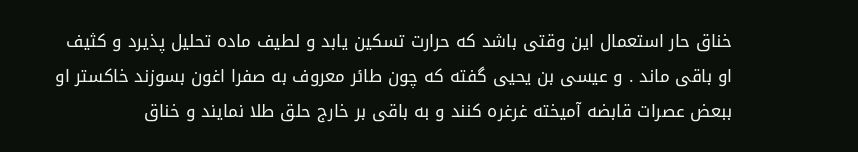خناق حار استعمال اين وقتى باشد كه حرارت تسكين يابد و لطيف ماده تحليل پذيرد و كثيف او باقى ماند . و عيسى بن يحيى گفته كه چون طائر معروف به صفرا اغون بسوزند خاكستر او ببعض عصرات قابضه آميخته غرغره كنند و به باقى بر خارج حلق طلا نمايند و خناق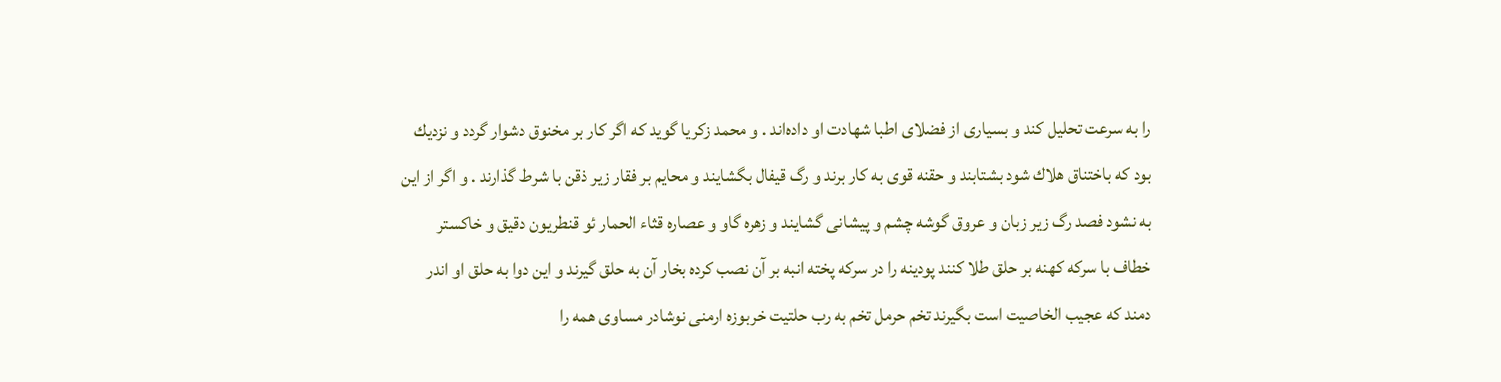را به سرعت تحليل كند و بسيارى از فضلاى اطبا شهادت او داده‌اند . و محمد زكريا گويد كه اگر كار بر مخنوق دشوار گردد و نزديك بود كه باختناق هلاك شود بشتابند و حقنه قوى به كار برند و رگ قيفال بگشايند و محايم بر فقار زير ذقن با شرط گذارند . و اگر از اين به نشود فصد رگ زير زبان و عروق گوشه چشم و پيشانى گشايند و زهره گاو و عصاره قثاء الحمار ئو قنطريون دقيق و خاكستر خطاف با سركه كهنه بر حلق طلا كنند پودينه را در سركه پخته انبه بر آن نصب كرده بخار آن به حلق گيرند و اين دوا به حلق او اندر دمند كه عجيب الخاصيت است بگيرند تخم حرمل تخم به رب حلتيت خربوزه ارمنى نوشادر مساوى همه را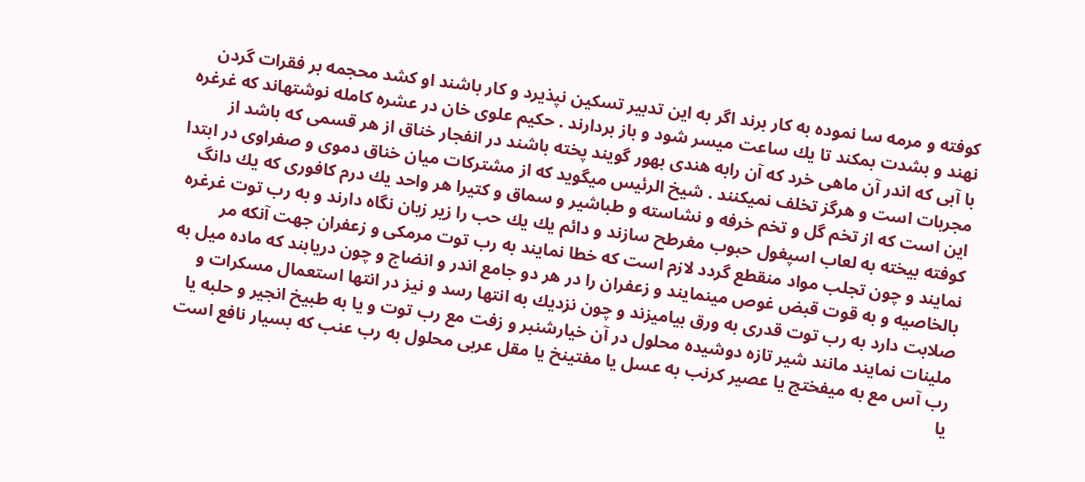كوفته و مرمه سا نموده به كار برند اگر به اين تدبير تسكين نپذيرد و كار باشند او كشد محجمه بر فقرات گردن نهند و بشدت بمكند تا يك ساعت ميسر شود و باز بردارند . حكيم علوى خان در عشره كامله نوشتهاند كه غرغره با آبى كه اندر آن ماهى خرد كه آن رابه هندى بهور گويند پخته باشند در انفجار خناق از هر قسمى كه باشد از مجربات است و هرگز تخلف نميكنند . شيخ الرئيس ميگويد كه از مشتركات ميان خناق دموى و صفراوى در ابتدا اين است كه از تخم گل و تخم خرفه و نشاسته و طباشير و سماق و كتيرا هر واحد يك درم كافورى كه يك دانگ كوفته بيخته به لعاب اسپغول حبوب مغرطح سازند و دائم يك يك حب را زير زبان نگاه دارند و به رب توت غرغره نمايند و چون تجلب مواد منقطع گردد لازم است كه خطا نمايند به رب توت مرمكى و زعفران جهت آنكه مر بالخاصيه و به قوت قبض غوص مينمايند و زعفران را در هر دو جامع اندر و انضاج و چون دريابند كه ماده ميل به صلابت دارد به رب توت قدرى به ورق بياميزند و چون نزديك به انتها رسد و نيز در انتها استعمال مسكرات و ملينات نمايند مانند شير تازه دوشيده محلول در آن خيارشنبر و زفت مع رب توت و يا به طبيخ انجير و حلبه يا رب آس مع به ميفختج يا عصير كرنب به عسل يا مفتينخ يا مقل عربى محلول به رب عنب كه بسيار نافع است يا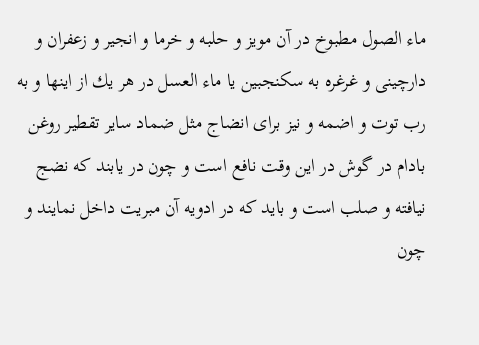ماء الصول مطبوخ در آن مويز و حلبه و خرما و انجير و زعفران و دارچينى و غرغره به سكنجبين يا ماء العسل در هر يك از اينها و به رب توت و اضمه و نيز براى انضاج مثل ضماد ساير تقطير روغن بادام در گوش در اين وقت نافع است و چون در يابند كه نضج نيافته و صلب است و بايد كه در ادويه آن مبريت داخل نمايند و چون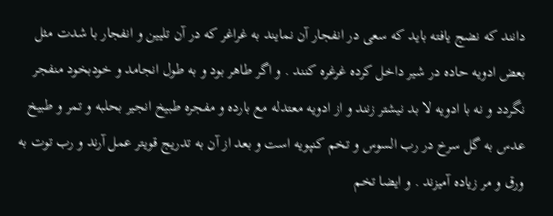دانند كه نضج يافته بايد كه سعى در انفجار آن نمايند به غراغر كه در آن تليين و انفجار با شدت مثل بعض ادويه حاده در شير داخل كرده غرغره كنند . و اگر طاهر بود و به طول انجامد و خودبخود منفجر نگردد و نه با ادويه لا بد نيشتر زنند و از ادويه معتدله مع بارده و مفجره طبيخ انجير بحلبه و تمر و طبيخ عدس به گل سرخ در رب السوس و تخم كنپويه است و بعد از آن به تدريج قويتر عمل آرند و رب توت به ورق و مر زياده آميزند . و ايضا تخم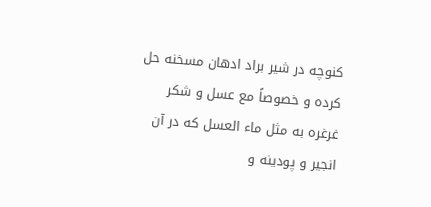كنوچه در شير براد ادهان مسخنه حل كرده و خصوصاً مع عسل و شكر غرغره به مثل ماء العسل كه در آن انجير و پودينه و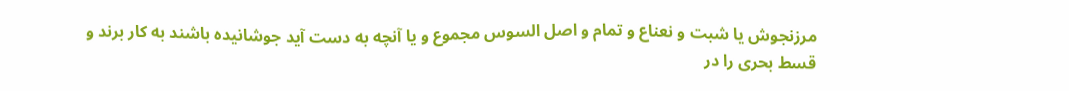مرزنجوش يا شبت و نعناع و تمام و اصل السوس مجموع و يا آنچه به دست آيد جوشانيده باشند به كار برند و قسط بحرى را در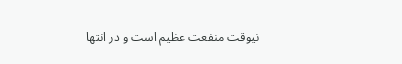نيوقت منفعت عظيم است و در انتها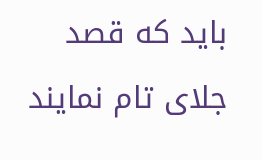بايد كه قصد جلاى تام نمايند